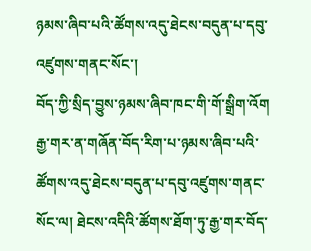ཉམས་ཞིབ་པའི་ཚོགས་འདུ་ཐེངས་བདུན་པ་དབུ་འཛུགས་གནང་སོང་།
བོད་ཀྱི་སྲིད་བྱུས་ཉམས་ཞིབ་ཁང་གི་གོ་སྒྲིག་འོག རྒྱ་གར་ན་གཞོན་བོད་རིག་པ་ཉམས་ཞིབ་པའི་ཚོགས་འདུ་ཐེངས་བདུན་པ་དབུ་འཛུགས་གནང་སོང་ལ། ཐེངས་འདིའི་ཚོགས་ཐོག་ཏུ་རྒྱ་གར་བོད་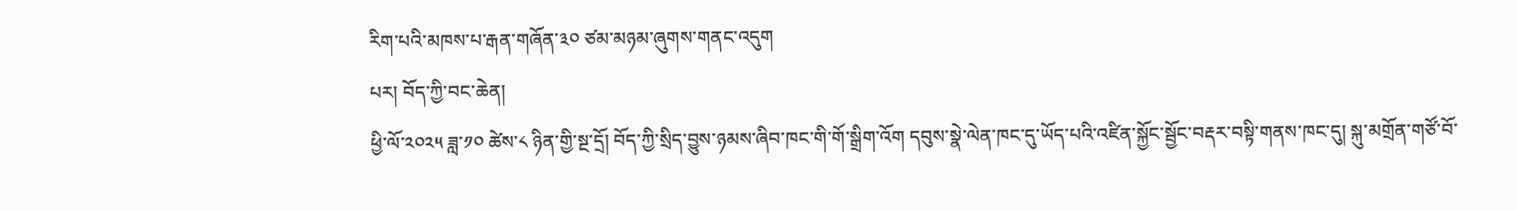རིག་པའི་མཁས་པ་རྒན་གཞོན་༣༠ ཙམ་མཉམ་ཞུགས་གནང་འདུག
པར། བོད་ཀྱི་བང་ཆེན།
ཕྱི་ལོ་༢༠༢༥ ཟླ་༡༠ ཚེས་༨ ཉིན་གྱི་སྔ་དྲོ། བོད་ཀྱི་སྲིད་བྱུས་ཉམས་ཞིབ་ཁང་གི་གོ་སྒྲིག་འོག དབུས་སྣེ་ལེན་ཁང་དུ་ཡོད་པའི་འཛིན་སྐྱོང་སྦྱོང་བརྡར་བསྟི་གནས་ཁང་དུ། སྐུ་མགྲོན་གཙོ་བོ་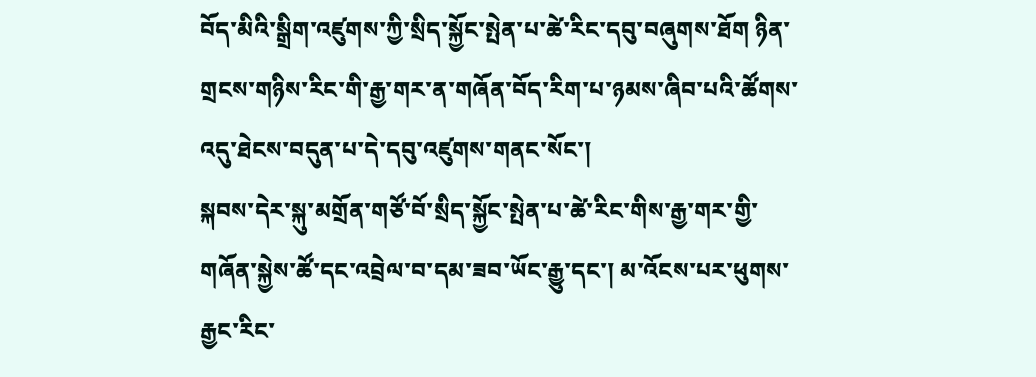བོད་མིའི་སྒྲིག་འཛུགས་ཀྱི་སྲིད་སྐྱོང་སྤེན་པ་ཚེ་རིང་དབུ་བཞུགས་ཐོག ཉིན་གྲངས་གཉིས་རིང་གི་རྒྱ་གར་ན་གཞོན་བོད་རིག་པ་ཉམས་ཞིབ་པའི་ཚོགས་འདུ་ཐེངས་བདུན་པ་དེ་དབུ་འཛུགས་གནང་སོང་།
སྐབས་དེར་སྐུ་མགྲོན་གཙོ་བོ་སྲིད་སྐྱོང་སྤེན་པ་ཚེ་རིང་གིས་རྒྱ་གར་གྱི་གཞོན་སྐྱེས་ཚོ་དང་འབྲེལ་བ་དམ་ཟབ་ཡོང་རྒྱུ་དང་། མ་འོངས་པར་ཕུགས་རྒྱང་རིང་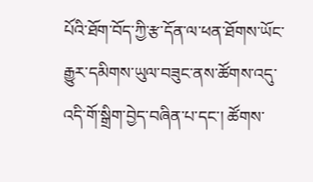པོའི་ཐོག་བོད་ཀྱི་རྩ་དོན་ལ་ཕན་ཐོགས་ཡོང་རྒྱུར་དམིགས་ཡུལ་བཟུང་ནས་ཚོགས་འདུ་འདི་གོ་སྒྲིག་བྱེད་བཞིན་པ་དང་། ཚོགས་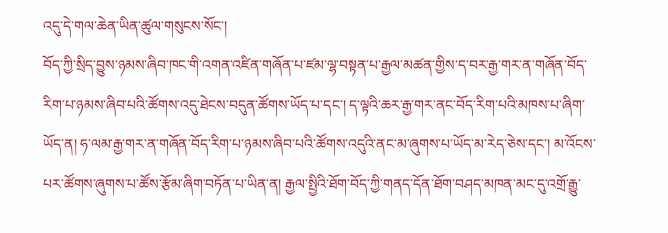འདུ་དེ་གལ་ཆེན་ཡིན་ཚུལ་གསུངས་སོང་།
བོད་ཀྱི་སྲིད་བྱུས་ཉམས་ཞིབ་ཁང་གི་འགན་འཛིན་གཞོན་པ་ཛམ་ལྷ་བསྟན་པ་རྒྱལ་མཚན་གྱིས་ད་བར་རྒྱ་གར་ན་གཞོན་བོད་རིག་པ་ཉམས་ཞིབ་པའི་ཚོགས་འདུ་ཐེངས་བདུན་ཚོགས་ཡོད་པ་དང་། ད་ལྟའི་ཆར་རྒྱ་གར་ནང་བོད་རིག་པའི་མཁས་པ་ཞིག་ཡོད་ན། ཧ་ལམ་རྒྱ་གར་ན་གཞོན་བོད་རིག་པ་ཉམས་ཞིབ་པའི་ཚོགས་འདུའི་ནང་མ་ཞུགས་པ་ཡོད་མ་རེད་ཅེས་དང་། མ་འོངས་པར་ཚོགས་ཞུགས་པ་ཚོས་རྩོམ་ཞིག་བཏོན་པ་ཡིན་ན། རྒྱལ་སྤྱིའི་ཐོག་བོད་ཀྱི་གནད་དོན་ཐོག་བཤད་མཁན་མང་དུ་འགྲོ་རྒྱུ་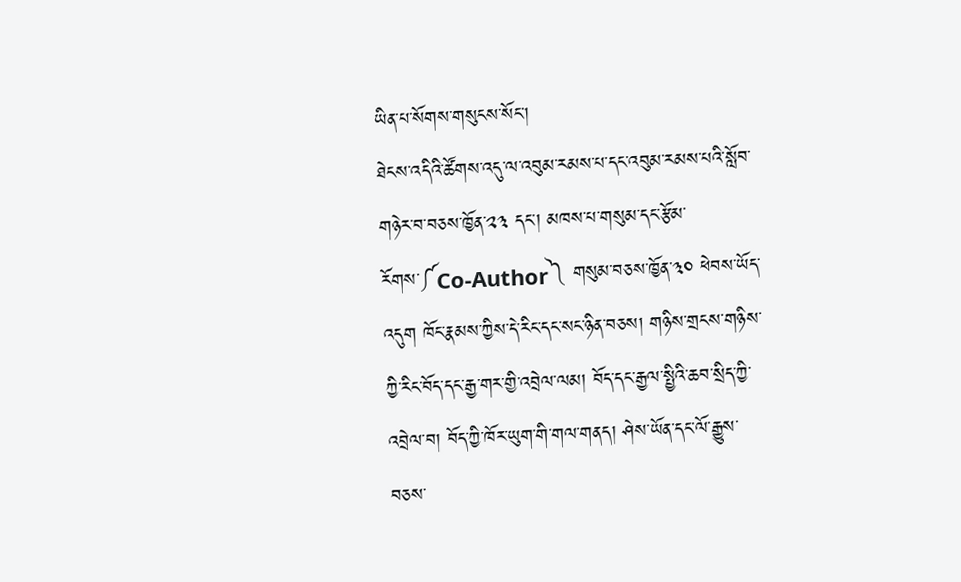ཡིན་པ་སོགས་གསུངས་སོང་།
ཐེངས་འདིའི་ཚོགས་འདུ་ལ་འབུམ་རམས་པ་དང་འབུམ་རམས་པའི་སློབ་གཉེར་བ་བཅས་ཁྱོན་༢༣ དང་། མཁས་པ་གསུམ་དང་རྩོམ་རོགས་༼Co-Author༽ གསུམ་བཅས་ཁྱོན་༣༠ ཕེབས་ཡོད་འདུག ཁོང་རྣམས་ཀྱིས་དེ་རིང་དང་སང་ཉིན་བཅས། གཉིས་གྲངས་གཉིས་ཀྱི་རིང་བོད་དང་རྒྱ་གར་གྱི་འབྲེལ་ལམ། བོད་དང་རྒྱལ་སྤྱིའི་ཆབ་སྲིད་ཀྱི་འབྲེལ་བ། བོད་ཀྱི་ཁོར་ཡུག་གི་གལ་གནད། ཤེས་ཡོན་དང་ལོ་རྒྱུས་བཅས་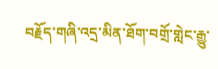བརྗོད་གཞི་འདྲ་མིན་ཐོག་བགྲོ་གླེང་རྒྱུ་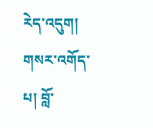རེད་འདུག།
གསར་འགོད་པ། བློ་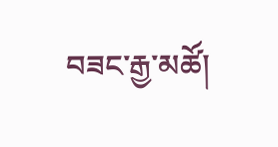བཟང་རྒྱ་མཚོ།